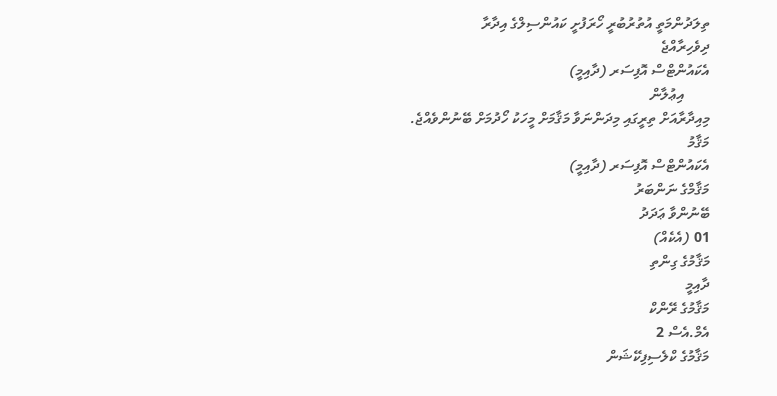ތިލަދުންމަތީ އުތުރުބުރީ ހޯރަފުށީ ކައުންސިލްގެ އިދާރާ
ދިވެހިރާއްޖެ
އެކައުންޓްސް އޮފިސަރ (ދާއިމީ)
       އިޢުލާން
މިއިދާރާއަށް ތިރީގައި މިދަންނަވާ މަޤާމަށް މީހަކު ހޯދުމަށް ބޭނުންވެއްޖެ.
މަޤާމު
އެކައުންޓްސް އޮފިސަރ (ދާއިމީ)
މަޤާމްގެ ނަންބަރު
ބޭނުންވާ ޢަދަދު
01 (އެކެއް)
މަޤާމުގެ ގިންތި
ދާއިމީ
މަޤާމުގެ ރޭންކް
އެމް.އެސް 2
މަޤާމުގެ ކްލެސިފިކޭޝަން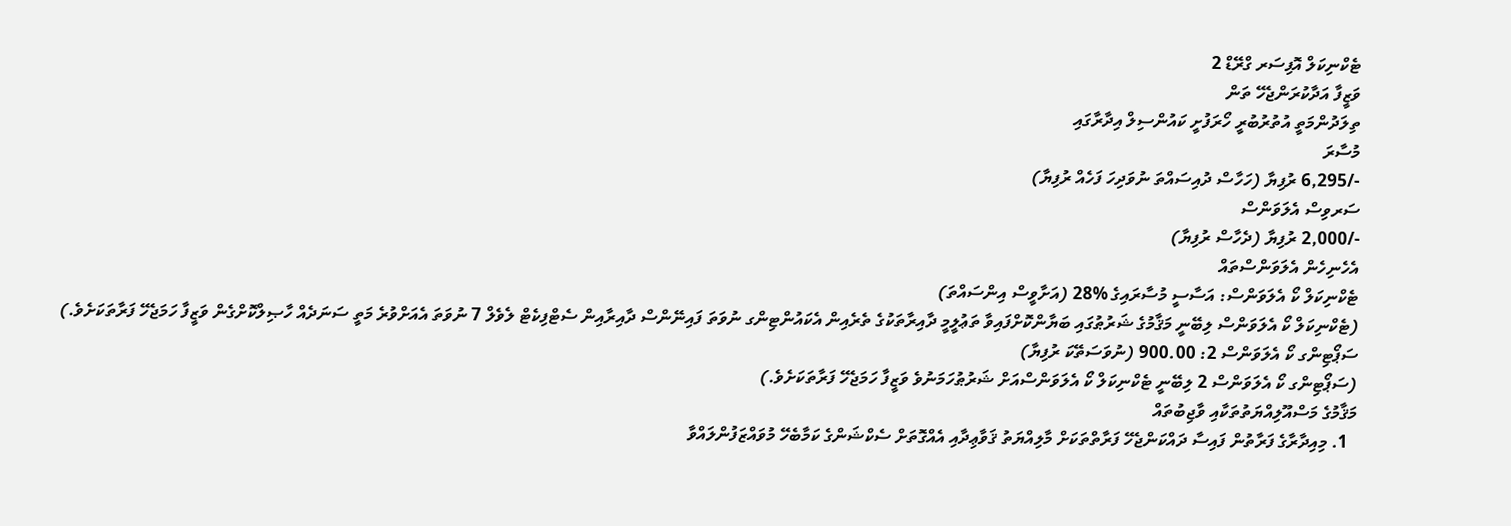ޓެކްނިކަލް އޮފިސަރ ގްރޭޑް 2
ވަޒީފާ އަދާކުރަންޖެހޭ ތަން
ތިލަދުންމަތީ އުތުރުބުރީ ހޯރަފުށީ ކައުންސިލް އިދާރާގައި
މުސާރަ
-/6,295 ރުފިޔާ (ހަހާސް ދުއިސައްތަ ނުވަދިހަ ފަހެއް ރުފިޔާ)
ސަރވިސް އެލަވަންސް
-/2,000 ރުފިޔާ (ދެހާސް ރުފިޔާ)
އެހެނިހެން އެލަވަންސްތައް
ޓެކްނިކަލް ކޯ އެލަވަންސް: އަސާސީ މުސާރައިގެ %28 (އަށާވީސް އިންސައްތަ)
(ޓެކްނިކަލް ކޯ އެލަވަންސް ލިބޭނީ މަޤާމުގެ ޝަރުޠުގައި ބަޔާންކޮށްފައިވާ ތަޢުލީމީ ދާއިރާތަކުގެ ތެރެއިން އެކައުންޓިންގ ނުވަތަ ފައިނޭންސް ދާއިރާއިން ސެޓްފިކެޓް ލެވެލް 7 ނުވަތަ އެއަށްވުރެ މަތީ ސަނަދެއް ހާޞިލްކޮށްގެން ވަޒީފާ ހަމަޖެހޭ ފަރާތަކަށެވެ.)
ސަޕޯޓިންގ ކޯ އެލަވަންސް 2: 900.00 (ނުވަސަތޭކަ ރުފިޔާ)
(ސަޕޯޓިންގ ކޯ އެލަވަންސް 2 ލިބޭނީ ޓެކްނިކަލް ކޯ އެލަވަންސްއަށް ޝަރުޠުހަމަނުވެ ވަޒީފާ ހަމަޖެހޭ ފަރާތަކަށެވެ.)
މަޤާމުގެ މަސްއޫލިއްޔަތުތަކާއި ވާޖިބުތައް
  1. މިއިދާރާގެ ފަރާތުން ފައިސާ ދައްކަންޖެހޭ ފަރާތްތަކަށް މާލިއްޔަތު ޤަވާޢިދާއި އެއްގޮތަށް ސެކްޝަންގެ ކަމާބެހޭ މުވައްޒަފުންލައްވާ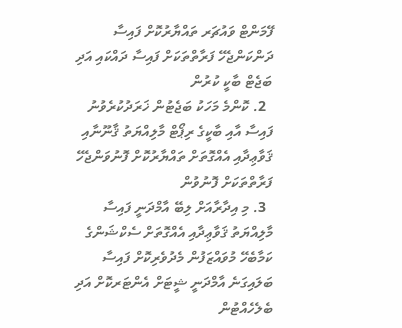ފޭމަންޓް ވައުޗަރ ތައްޔާރުކޮށް ފައިސާ ދަންކަންޖެހޭ ފަރާތްތަކަށް ފައިސާ ދައްކައި އަދި ބަޖެޓް ބާކީ ކުރުން
  2. ކޮންމެ މަހަކު ބަޖެޓުން ޚަރަދުކުރެވުނު ފައިސާ އާއި ބާކީގެ ރިޕޯޓް މާލިއްޔަތު ޤާނޫނާއި ޤަވާޢިދާއި އެއްގޮތަށް ތައްޔާރުކޮށް ފޮނުވަންޖެހޭ ފަރާތްތަކަށް ފޮނުވުން
  3. މި އިދާރާއަށް ލިބޭ އާމްދަނީ ފައިސާ މާލިއްޔަތު ޤަވާޢިދާއި އެއްގޮތަށް ސެކްޝަންގެ ކަމާބެހޭ މުވައްޒަފުން މެދުވެރިކޮށް ފައިސާ ބަލައިގަނެ އާމްދަނީ ޝީޓަށް އެންޓަރކޮށް އަދި ބެލެހެއްޓުން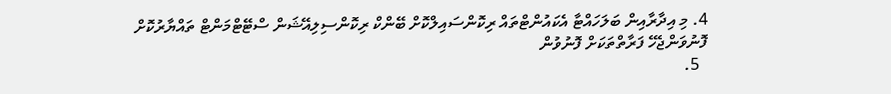4. މި އިދާރާއިން ބަލަހައްޓާ އެކައުންޓްތައް ރިކޮންސައިލްކޮށް ބޭންކް ރިކޮންސިލިއޭޝަން ސްޓޭޓްމަންޓް ތައްޔާރުކޮށް ފޮނުވަންޖެހޭ ފަރާތްތަކަށް ފޮނުވުން
  5.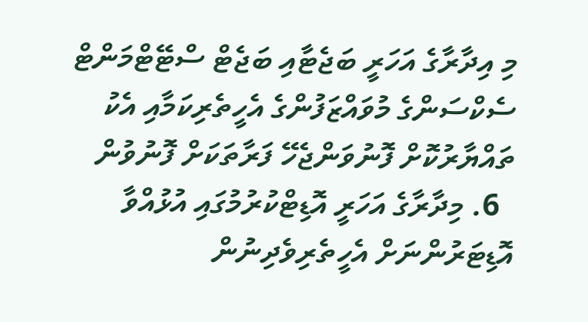މި އިދާރާގެ އަހަރީ ބަޖެޓާއި ބަޖެޓް ސްޓޭޓްމަންޓް ސެކްސަންގެ މުވައްޒަފުންގެ އެހީތެރިކަމާއި އެކު ތައްޔާރުކޮށް ފޮނުވަންޖެހޭ ފަރާތަކަށް ފޮނުވުން
  6. މިދާރާގެ އަހަރީ އޮޑިޓްކުރުމުގައި އުޅުއްވާ އޮޑިޓަރުންނަށް އެހީތެރިވެދިނުން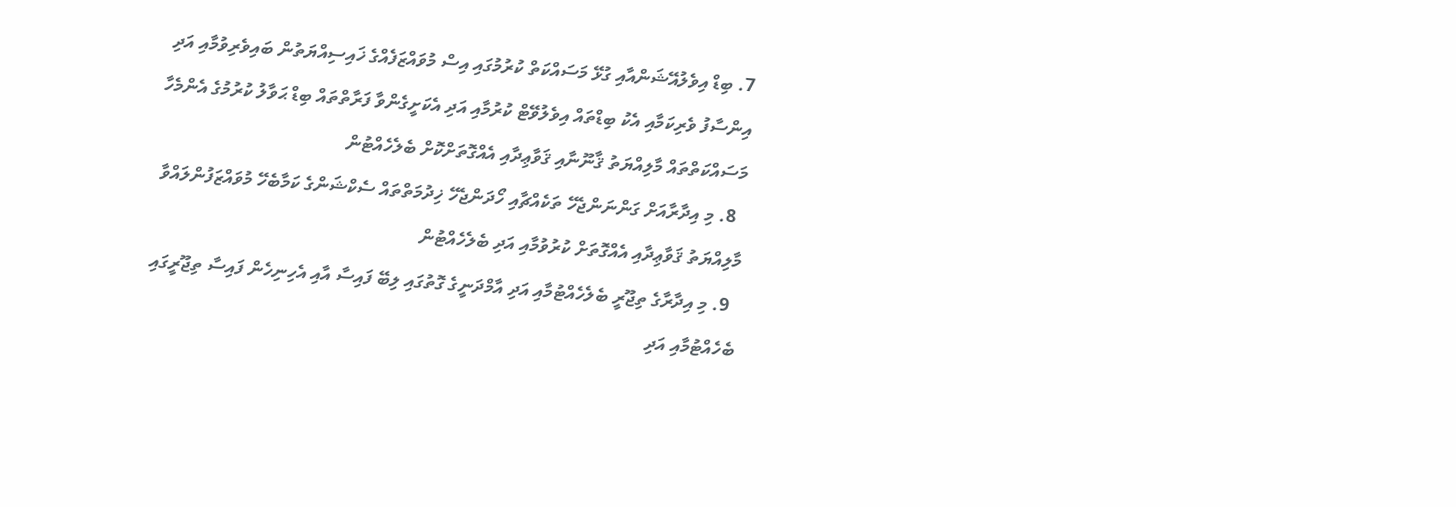7. ބިޑް އިވެލުއޭޝަންއާއި ގުޅޭ މަސައްކަތް ކުރުމުގައި އިސް މުވައްޒަފެއްގެ ޚައިސިއްޔަތުން ބައިވެރިވުމާއި އަދި އިންސާފު ވެރިކަމާއި އެކު ބިޑްތައް އިވެލުވޭޓް ކުރުމާއި އަދި އެކަށީގެންވާ ފަރާތްތައް ބިޑް ޙަވާލު ކުރުމުގެ އެންމެހާ މަސައްކަތްތައް މާލިއްޔަތު ޤާނޫނާއި ޤަވާޢިދާއި އެއްގޮތަށްކޮށް ބެލެހެއްޓުން
  8. މި އިދާރާއަށް ގަންނަންޖެހޭ ތަކެއްޗާއި ހޯދަންޖެހޭ ޚިދުމަތްތައް ސެކްޝަންގެ ކަމާބެހޭ މުވައްޒަފުންލައްވާ މާލިއްޔަތު ޤަވާޢިދާއި އެއްގޮތަށް ކުރުވުމާއި އަދި ބެލެހެއްޓުން
  9. މި އިދާރާގެ ތިޖޫރީ ބެލެހެއްޓުމާއި އަދި އާމްދަނީގެ ގޮތުގައި ލިބޭ ފައިސާ އާއި އެހިނިހެން ފައިސާ ތިޖޫރީގައި ބެހެއްޓުމާއި އަދި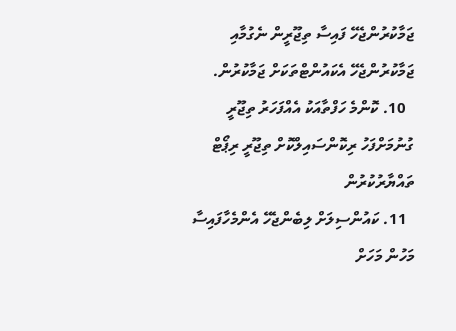ޖަމާކުރުންޖެހޭ ފައިސާ ތިޖޫރީން ނެގުމާއި ޖަމާކުރުންޖެހޭ އެކައުންޓްތަކަށް ޖަމާކުރުން.
  10. ކޮންމެ ހަފްތާއަކު އެއްފަހަރު ތިޖޫރީ ގުނުމަށްފަހު ރިކޮންސައިލްކޮށް ތިޖޫރީ ރިޕޯޓް ތައްޔާރުކުރުން
  11. ކައުންސިލަށް ލިބެންޖެހޭ އެންމެހާފައިސާ މަހުން މަހަށް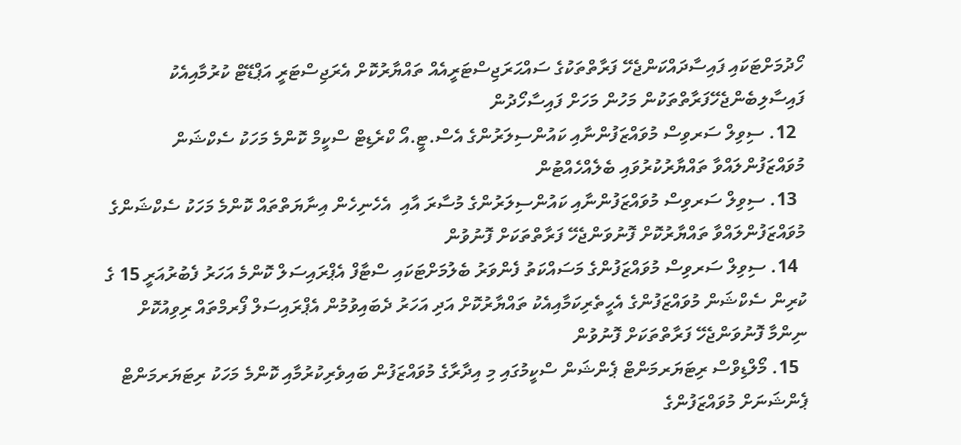ހޯދުމަށްޓަކައި ފައިސާދައްކަންޖެހޭ ފަރާތްތަކުގެ ސައްޙަރަޖިސްޓަރީއެއް ތައްޔާރުކޮށް އެރަޖިސްޓަރީ އަޕްޑޭޓް ކުރުމާއިއެކު ފައިސާލިބެންޖެހޭފަރާތްތަކުން މަހުން މަހަށް ފައިސާހޯދުން
  12. ސިވިލް ސަރވިސް މުވައްޒަފުންނާއި ކައުންސިލަރުންގެ އެސް.ޓީ.އޯ ކްރެޑިޓް ސްކީމް ކޮންމެ މަހަކު ސެކްޝަން މުވައްޒަފުންލައްވާ ތައްޔާރުކުރުވައި ބެލެއްހެއްޓުން
  13. ސިވިލް ސަރވިސް މުވައްޒަފުންނާއި ކައުންސިލަރުންގެ މުސާރަ އާއި  އެހެނިހެން އިނާޔަތްތައް ކޮންމެ މަހަކު ސެކްޝަންގެ މުވައްޒަފުންލައްވާ ތައްޔާރުކޮށް ފޮނުވަންޖެހޭ ފަރާތްތަކަށް ފޮނުވުން
  14. ސިވިލް ސަރވިސް މުވައްޒަފުންގެ މަސައްކަތު ފެންވަރު ބެލުމަށްޓަކައި ސްޓާފް އެޕްރައިސަލް ކޮންމެ އަހަރު ފެބުރުއަރީ 15 ގެ ކުރިން ސެކްޝަން މުވައްޒަފުންގެ އެހީތެރިކަމާއިއެކު ތައްޔާރުކޮށް އަދި އަހަރު ދެބައިވުމުން އެޕްރައިސަލް ފޯރމްތައް ރިވިއުކޮށް ނިންމާ ފޮނުވަންޖެހޭ ފަރާތްތަކަށް ފޮނުވުން
  15. މޯލްޑިވްސް ރިޓަޔަރމަންޓް ޕެންޝަން ސްކީމުގައި މި އިދާރާގެ މުވައްޒަފުން ބައިވެރިކުރުމާއި ކޮންމެ މަހަކު ރިޓަޔަރމަންޓް ޕެންޝަނަށް މުވައްޒަފުންގެ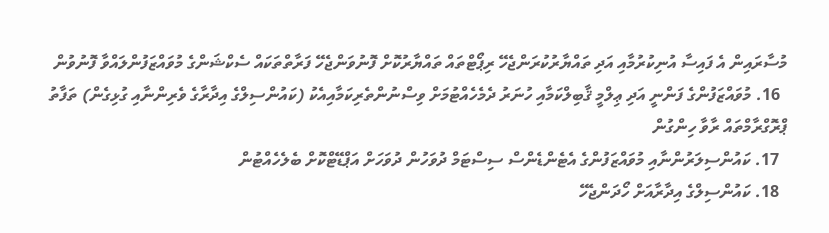މުސާރައިން އެ ފައިސާ އުނިކުރުމާއި އަދި ތައްޔާރުކުރަންޖެހޭ ރިޕޯޓްތައް ތައްޔާރުކޮށް ފޮނުވަންޖެހޭ ފަރާތްތަކައް ސެކްޝަންގެ މުވައްޒަފުންލައްވާ ފޮނުވުން
  16. މުވައްޒަފުންގެ ފަންނީ އަދި ޢިލްމީ ޤާބިލްކަމާއި ހުނަރު ދެމެހެއްޓުމަށް ވިސްނުންތެރިކަމާއިއެކު (ކައުންސިލްގެ އިދާރާގެ ވެރިންނާއި ގުޅިގެން) ތަފާތު ޕްރޮގްރާމްތައް ރާވާ ހިންގުން
  17. ކައުންސިލަރުންނާއި މުވައްޒަފުންގެ އެޓެންޑެންސް ސިސްޓަމް ދުވަހުން ދުވަހަށް އަޕްޑޭޓްކޮށް ބެލެހެއްޓުން
  18. ކައުންސިލްގެ އިދާރާއަށް ހޯދަންޖެހޭ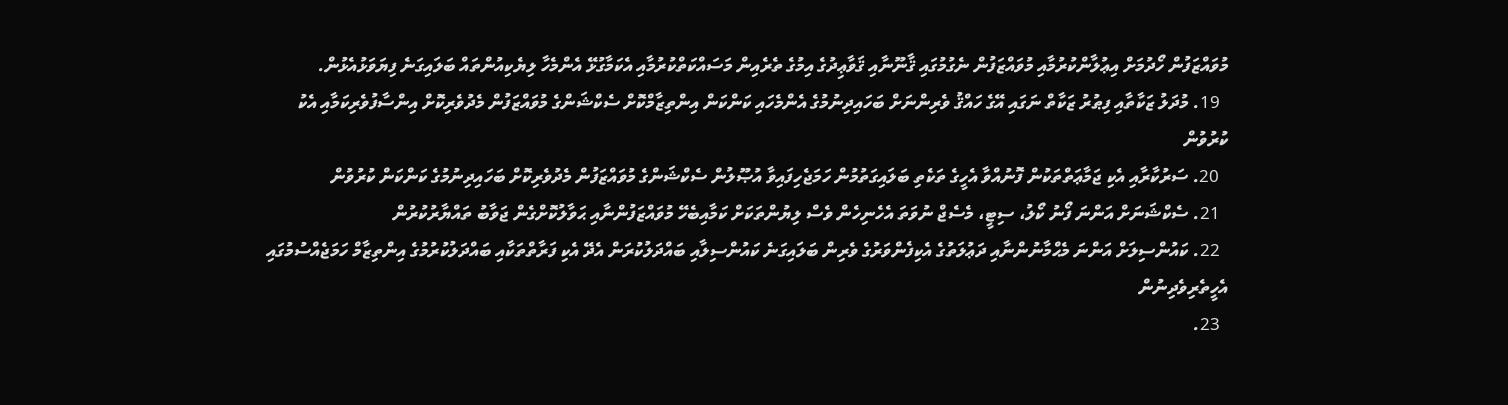މުވައްޒަފުން ހޯދުމަށް އިޢުލާންކުރުމާއި މުވައްޒަފުން ނެގުމުގައި ޤާނޫނާއި ޤަވާޢިދުގެ އިމުގެ ތެރެއިން މަސައްކަތްކުރުމާއި އެކަމާގުޅޭ އެންމެހާ ލިޔެކިއުންތައް ބަލައިގަނެ ފިޔަވަޅުއެޅުން.
  19. މުދަލު ޒަކާތާއި ފިޠުރު ޒަކާތް ނަގައި އޭގެ ހައްޤު ވެރިންނަށް ބަހައިދިނުމުގެ އެންމެހައި ކަންކަން އިންތިޒާމްކޮށް ސެކްޝަންގެ މުވައްޒަފުން މެދުވެރިކޮށް އިންސާފުވެރިކަމާއި އެކު ކުރުވުން
  20. ސަރުކާރާއި އެކި ޖަމާޢަތްތަކުން ފޮނުއްވާ އެހީގެ ތަކެތި ބަލައިގަތުމުން ހަމަޖެހިފައިވާ އުޞޫލުން ސެކްޝަންގެ މުވައްޒަފުން މެދުވެރިކޮށް ބަހައިދިނުމުގެ ކަންކަން ކުރުވުން
  21. ސެކްޝަނަށް އަންނަ ފޯނު ކޯލު، ސިޓީ، މެސެޖް ނުވަތަ އެހެނިހެން ވެސް ލިޔުންތަކަށް ކަމާއިބެހޭ މުވައްޒަފުންނާއި ޙަވާލުކޮށްގެން ޖަވާބު ތައްޔާރުކުރުން
  22. ކައުންސިލަށް އަންނަ މެޙްމާނުންނާއި ދަޢުލަތުގެ އެކިފެންވަރުގެ ވެރިން ބަލައިގަނެ ކައުންސިލާއި ބައްދަލުކުރަން އެދޭ އެކި ފަރާތްތަކާއި ބައްދަލުކުރުމުގެ އިންތިޒާމް ހަމަޖެއްސުމުގައި އެހީތެރިވެދިނުން
  23.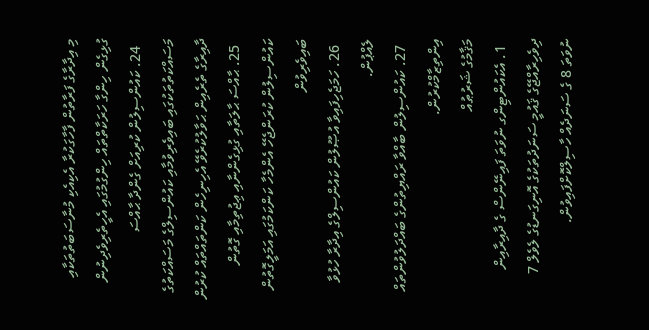މި އިދާރާގެ ފަރާތުން ފާހާގަކުރާ އެކިއެކި މުނާސަބަތުތަކާއި ގުޅިގެން ހިންގާ ހަރަކާތްތައް ހިންގުމުގައި އެހީތެރިވެދިނުން
  24. ކައުންސިލުން ކުރިއަށް ގެންދާ ޙާއްސަ މަސައްކަތުތަކުގައި ބައިވެރިވުމާއި ކައުންސިލްގެ މަސައްކަތުގެ ދާއިރާގެ ތެރެއިން ޙަވާލުކުރެވޭ އެހިނިހެން ކަންތައްތައް ކުރުން
  25. ޙާއްސަ ޙާލަތާއި ގުޅިގެންނާއި ޢިޖުތިމާއި ގޮތުން ކައުންސިލުން ކުރަންޖެހޭ އެންމެހާ ކަންކަމުގައި އަމަލީގޮތުން ބައިވެރިވުން
  26. ހަމަޖެހިފައިވާ އުޞޫލުން ކައުންސިލްގެ އިދާރާ ހުޅުވާ ލެއްޕުން.
  27. ކައުންސިލުން ބާއްވާ ރައްޔިތުންގެ ބައްދަލުވުންތައް އިންތިޒާމްކުރުން.
މަޤާމުގެ ޝަރުޠުއް
  1. އެކައުންޓިންގ ނުވަތަ ފައިނޭންސް ގެ ދާއިރާއިން ދިވެހިރާއްޖޭގެ ޤައުމީ ސަނަދުތަކުގެ އޮނިގަނޑުގެ ލެވެލް 7 ނުވަތަ 8 ގެ ސަނަދެއް ހާސިލްކޮށްފައިވުން.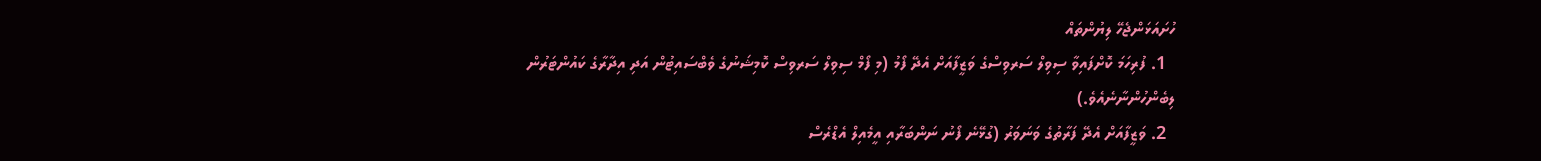ހުށައަޅަންޖެހޭ ލިޔުންތައް
  1. ފުރިހަމަ ކޮށްފައިވާ ސިވިލް ސަރވިސްގެ ވަޒީފާއަށް އެދޭ ފޯމު (މި ފޯމް ސިވިލް ސަރވިސް ކޮމިޝަނުގެ ވެބްސައިޓުން އަދި އިދާރާގެ ކައުންޓަރުން ލިބެންހުންނާނެއެވެ.)
  2. ވަޒީފާއަށް އެދޭ ފަރާތުގެ ވަނަވަރު (ގުޅޭނެ ފޯނު ނަންބަރާއި އީމެއިލް އެޑްރެސް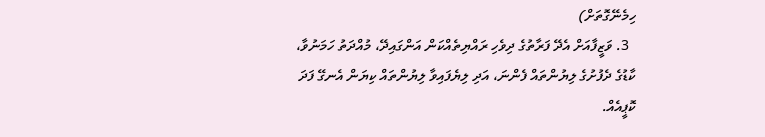ހިމެނޭގޮތަށް)
  3. ވަޒީފާއަށް އެދޭ ފަރާތުގެ ދިވެހި ރައްޔިތެއްކަން އަންގައިދޭ، މުއްދަތު ހަމަނުވާ، ކާޑުގެ ދެފުށުގެ ލިޔުންތައް ފެންނަ، އަދި ލިޔެފައިވާ ލިޔުންތައް ކިޔަން އެނގޭ ފަދަ ކޮޕީއެއް.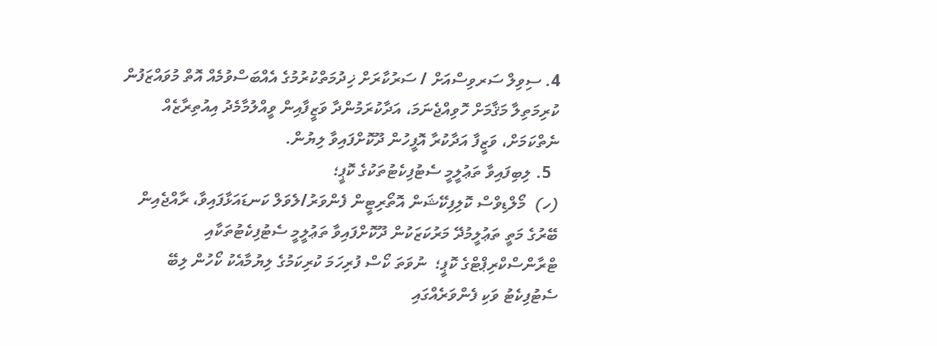4. ސިވިލް ސަރވިސްއަށް / ސަރުކާރަށް ޚިދުމަތްކުރުމުގެ އެއްބަސްވުމެއް އޮތް މުވައްޒަފުން ކުރިމަތިލާ މަޤާމަށް ހޮވިއްޖެނަމަ، އަދާކުރަމުންދާ ވަޒީފާއިން ވީއްލުމާމެދު އިއުތިރާޒެއް ނެތްކަމަށް، ވަޒީފާ އަދާކުރާ އޮފީހުން ދޫކޮށްފައިވާ ލިޔުން.
  5. ލިބިފައިވާ ތަޢުލީމީ ސެޓުފިކެޓުތަކުގެ ކޮޕީ؛
(ހ)  މޯލްޑިވްސް ކޮލިފިކޭޝަން އޮތޯރިޓީން ފެންވަރު/ލެވަލް ކަނޑައަޅާފައިވާ، ރާއްޖެއިން ބޭރުގެ މަތީ ތަޢުލީމުދޭ މަރުކަޒަކުން ދޫކޮށްފައިވާ ތަޢުލީމީ ސެޓުފިކެޓުތަކާއި ޓްރާންސްކްރިޕްޓްގެ ކޮޕީ؛  ނުވަތަ ކޯސް ފުރިހަމަ ކުރިކަމުގެ ލިޔުމާއެކު ކޯހުން ލިބޭ ސެޓުފިކެޓު ވަކި ފެންވަރެއްގައި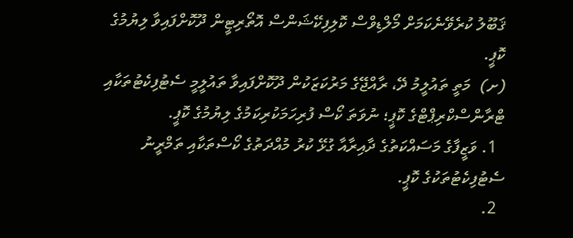ޤަބޫލު ކުރެވޭނެކަމަށް މޯލްޑިވްސް ކޮލިފިކޭޝަންސް އޮތޯރިޓީން ދޫކޮށްފައިވާ ލިޔުމުގެ ކޮޕީ.
(ށ)  މަތީ ތައުލީމު ދޭ، ރާއްޖޭގެ މަރުކަޒަކުން ދޫކޮށްފައިވާ ތައުލީމީ ސެޓުފިކެޓުތަކާއި ޓްރާންސްކްރިޕްޓްގެ ކޮޕީ؛ ނުވަތަ ކޯސް ފުރިހަމަކުރިކަމުގެ ލިޔުމުގެ ކޮޕީ.
  1. ވަޒީފާގެ މަސައްކަތުގެ ދާއިރާއާ ގުޅޭ ކުރު މުއްދަތުގެ ކޯސްތަކާއި ތަމްރީނު ސެޓުފިކެޓުތަކުގެ ކޮޕީ.
  2.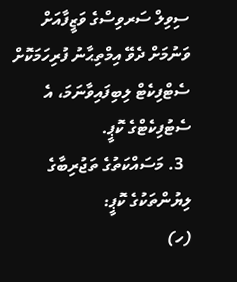ސިވިލް ސަރވިސްގެ ވަޒީފާއަށް ވަނުމަށް ދެވޭ އިމްތިޙާނު ފުރިހަމަކޮށް ސެޓްފިކެޓް ލިބިފައިވާނަމަ، އެ ސެޓުފިކެޓްގެ ކޮޕީ.
  3. މަސައްކަތުގެ ތަޖުރިބާގެ ލިޔުންތަކުގެ ކޮޕީ:
(ހ)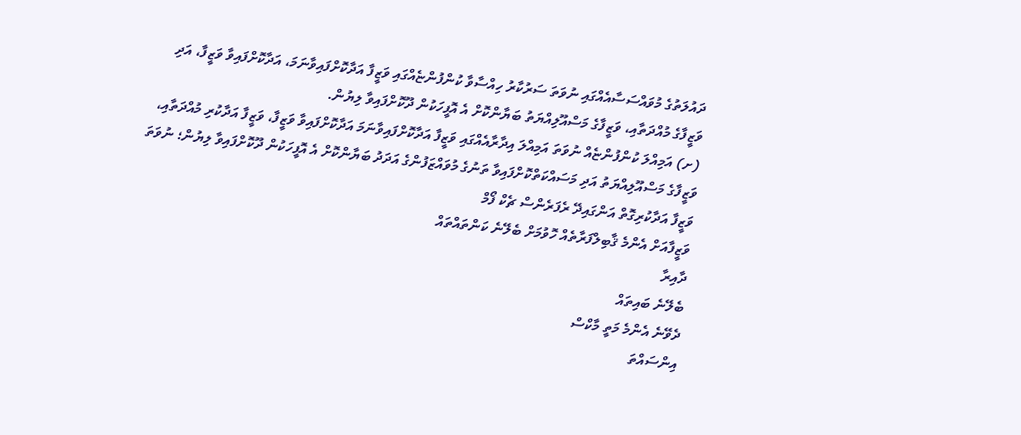ދައުލަތުގެ މުވައްސަސާއެއްގައި ނުވަތަ ސަރުކާރު ހިއްސާވާ ކުންފުންޏެއްގައި ވަޒީފާ އަދާކޮށްފައިވާނަމަ، އަދާކޮށްފައިވާ ވަޒީފާ، އަދި ވަޒީފާގެ މުއްދަތާއި، ވަޒީފާގެ މަސްއޫލިއްޔަތު ބަޔާންކޮށް އެ އޮފީހަކުން ދޫކޮށްފައިވާ ލިޔުން.
(ށ) އަމިއްލަ ކުންފުންޏެއް ނުވަތަ އަމިއްލަ އިދާރާއެއްގައި ވަޒީފާ އަދާކޮށްފައިވާނަމަ އަދާކޮށްފައިވާ ވަޒީފާ، ވަޒީފާ އަދާކުރި މުއްދަތާއި، ވަޒީފާގެ މަސްއޫލިއްޔަތު އަދި މަސައްކަތްކޮށްފައިވާ ތަނުގެ މުވައްޒަފުންގެ އަދަދު ބަޔާންކޮށް އެ އޮފީހަކުން ދޫކޮށްފައިވާ ލިޔުން؛ ނުވަތަ ވަޒީފާ އަދާކުރިގޮތް އަންގައިދޭ ރެފަރެންސް ޗެކް ފޯމް
ވަޒީފާއަށް އެންމެ ޤާބިލްފަރާތެއް ހޮވުމަށް ބެލޭނެ ކަންތައްތައް
ދާއިރާ
ބެލޭނެ ބައިތައް
ދެވޭނެ އެންމެ މަތީ މާކްސް
އިންސައްތަ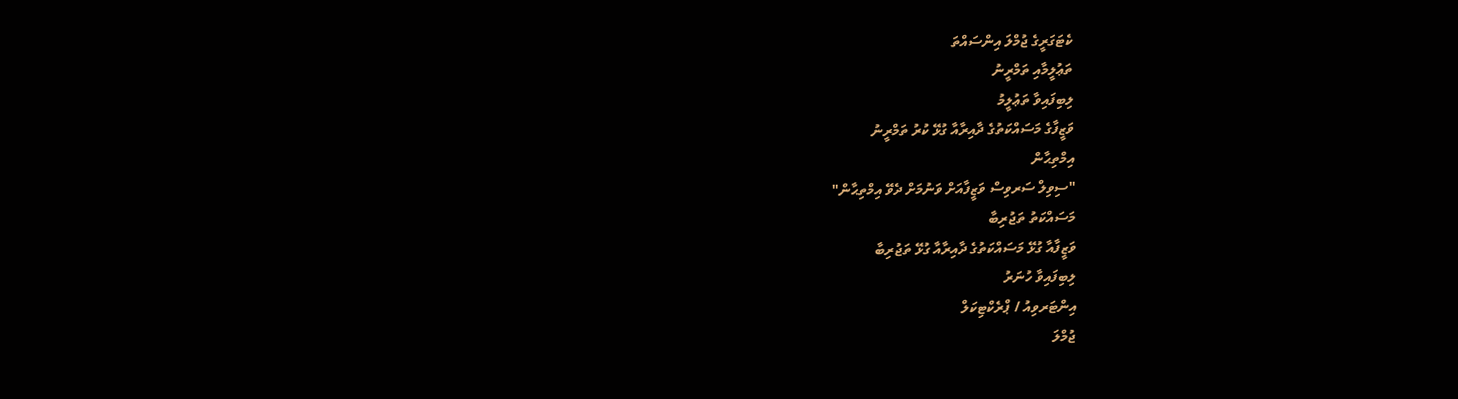ކެޓަގަރީގެ ޖުމްލަ އިންސައްތަ
ތަޢުލީމާއި ތަމްރީނު
ލިބިފައިވާ ތަޢުލީމު
ވަޒީފާގެ މަސައްކަތުގެ ދާއިރާއާ ގުޅޭ ކުރު ތަމްރީނު
އިމްތިޙާން
"ސިވިލް ސަރވިސް ވަޒީފާއަށް ވަނުމަށް ދެވޭ އިމްތިޙާން"
މަސައްކަތު ތަޖުރިބާ
ވަޒީފާއާ ގުޅޭ މަސައްކަތުގެ ދާއިރާއާ ގުޅޭ ތަޖުރިބާ
ލިބިފައިވާ ހުނަރު
އިންޓަރވިއު / ޕްރެކްޓިކަލް
ޖުމްލަ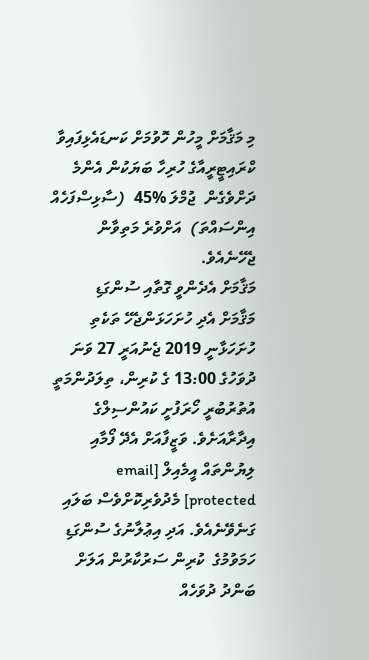މި މަޤާމަށް މީހުން ހޮވުމަށް ކަނޑައެޅިފައިވާ ކްރައިޓީރީއާގެ ހުރިހާ ބަޔަކުން އެންމެ ދަށްވެގެން  ޖުމްލަ %45  (ސާޅިސްފަހެއް އިންސައްތަ)  އަށްވުރެ މަތިވާން ޖެހޭނެއެވެ.
މަޤާމަށް އެދެންވީ ގޮތާއި ސުންގަޑި
މަޤާމަށް އެދި ހުށަހަޅަންޖެހޭ ތަކެތި ހުށަހަޅާނީ 2019 ޖެނުއަރީ 27 ވަނަ ދުވަހުގެ 13:00 ގެ ކުރިން، ތިލަދުންމަތީ އުތުރުބުރީ ހޯރަފުށީ ކައުންސިލްގެ އިދާރާއަށެވެ. ވަޒީފާއަށް އެދޭ ފޯމާއި ލިޔުންތައް އީމެއިލް [email protected] މެދުވެރިކޮށްވެސް ބަލައި ގަނެވޭނެއެވެ. އަދި އިޢުލާނުގެ ސުންގަޑި ހަމަވުމުގެ  ކުރިން ސަރުކާރުން އަލަށް ބަންދު ދުވަހެއް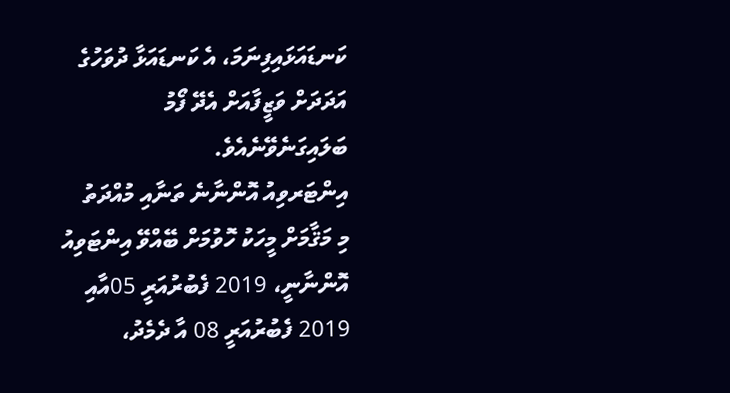ކަނޑައަޅައިފިނަމަ، އެ ކަނޑައަޅާ ދުވަހުގެ އަދަދަށް ވަޒީފާއަށް އެދޭ ފޯމު ބަލައިގަނެވޭނެއެވެ.
އިންޓަރވިއު އޮންނާނެ ތަނާއި މުއްދަތު
މި މަޤާމަށް މީހަކު ހޮވުމަށް ބޭއްވޭ އިންޓަވިއު އޮންނާނީ، 2019 ފެބުރުއަރީ 05އާއި 2019 ފެބުރުއަރީ 08 އާ ދެމެދު،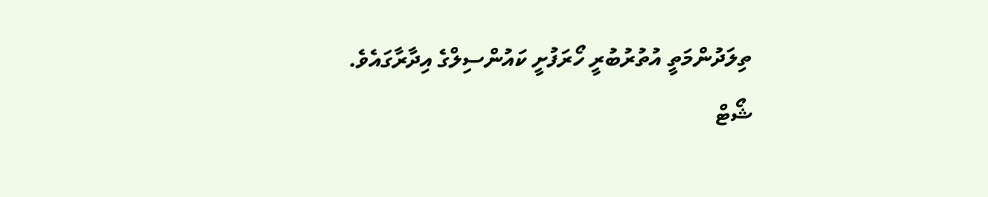ތިލަދުންމަތީ އުތުރުބުރީ ހޯރަފުށީ ކައުންސިލްގެ އިދާރާގައެވެ.
ޝޯޓް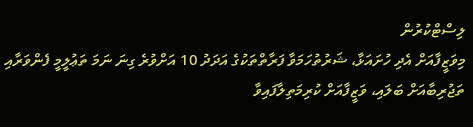ލިސްޓްކުރުން
މިވަޒީފާއަށް އެދި ހުށައަޅާ، ޝަރުތުހަމަވާ ފަރާތްތަކުގެ އަދަދު 10 އަށްވުރެ ގިނަ ނަމަ ތަޢުލީމީ ފެންވަރާއި ތަޖުރިބާއަށް ބަލައި، ވަޒީފާއަށް ކުރިމަތިލާފައިވާ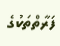ފަރާތްތަކުގެ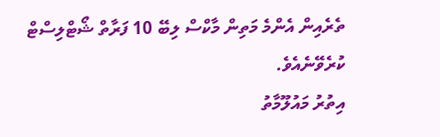ތެރެއިން އެންމެ މަތިން މާކްސް ލިބޭ 10 ފަރާތް ޝޯޓްލިސްޓް ކުރެވޭނެއެވެ.
އިތުރު މައުލޫމާތު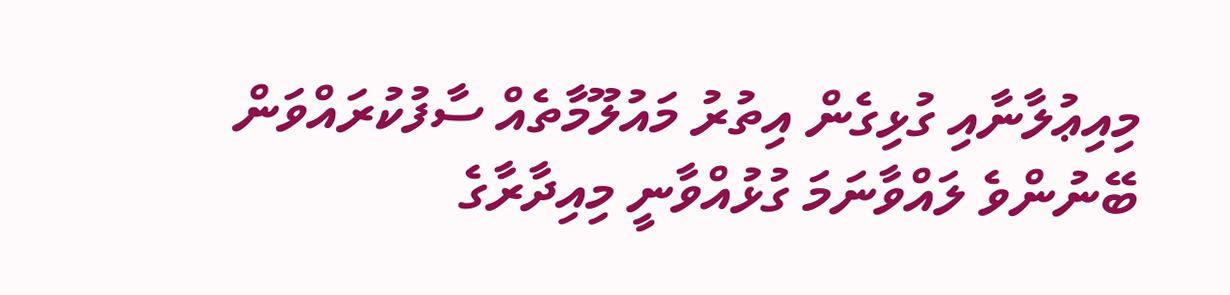މިއިޢުލާނާއި ގުޅިގެން އިތުރު މައުލޫމާތެއް ސާފުކުރައްވަން ބޭނުންވެ ލައްވާނަމަ ގުޅުއްވާނީ މިއިދާރާގެ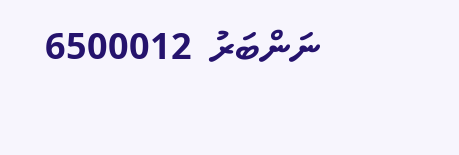ނަންބަރު  6500012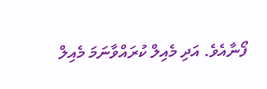ފޯނާއެވެ. އަދި މެއިލް ކުރައްވާނަމަ މެއިލް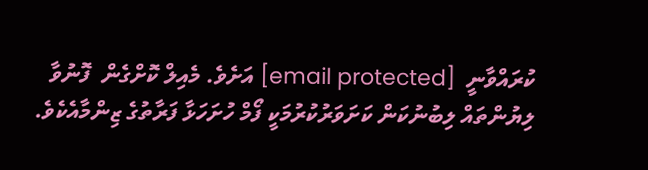ކުރައްވާނީ  [email protected] އަށެވެ. މެއިލް ކޮށްގެން  ފޮނުވާ ލިޔުންތައް ލިބުނުކަން ކަށަވަރުކުރުމަކީ ފޯމް ހުށަހަޅާ ފަރާތުގެ ޒިންމާއެކެވެ.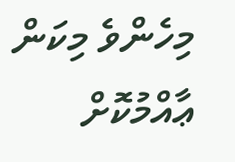މިހެންވެ މިކަން ޢާއްމުކޮށް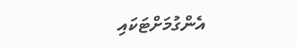އެންގުމަށްޓަކައި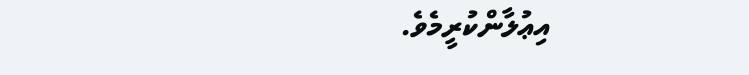އިޢުލާންކުރީމެވެ.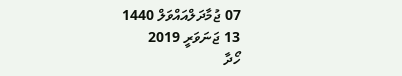07 ޖުމާދަލްއައްވަލް 1440
13 ޖަނަވަރީ 2019
ހޯދާ